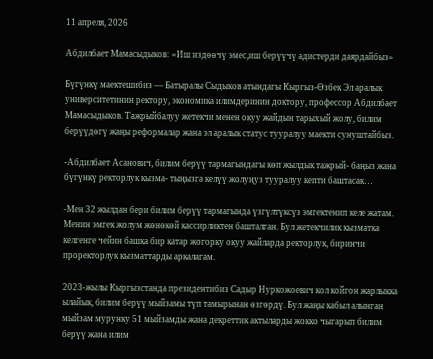11 апреля, 2026

Абдилбает Мамасыдыков: «Иш издөөчү эмес,иш берүүчү адистерди даярдайбыз»

Бүгүнкү маектешибиз — Батыралы Сыдыков атындагы Кыргыз-Өзбек Эл аралык университетинин ректору, экономика илимдеринин доктору, профессор Абдилбает Мамасыдыков. Тажрыйбалуу жетекчи менен окуу жайдын тарыхый жолу, билим берүүдөгү жаңы реформалар жана эл аралык статус тууралуу маекти сунуштайбыз.

-Абдилбает Асанович, билим берүү тармагындагы көп жылдык тажрый- баңыз жана бүгүнкү ректорлук кызма- тыңызга келүү жолуңуз тууралуу кепти баштасак…

-Мен 32 жылдан бери билим берүү тармагында үзгүлтүксүз эмгектенип келе жатам. Менин эмгек жолум жөнөкөй кассирликтен башталган. Бул жетекчилик кызматка келгенге чейин башка бир катар жогорку окуу жайларда ректорлук, биринчи проректорлук кызматтарды аркалагам.

2023-жылы Кыргызстанда президентибиз Садыр Нуркожоевич кол койгон жарлыкка ылайык, билим берүү мыйзамы түп тамырынан өзгөрдү. Бул жаңы кабыл алынган мыйзам мурунку 51 мыйзамды жана декреттик актыларды жокко чыгарып билим берүү жана илим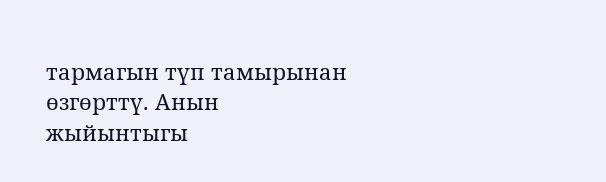тармагын түп тамырынан өзгөрттү. Анын жыйынтыгы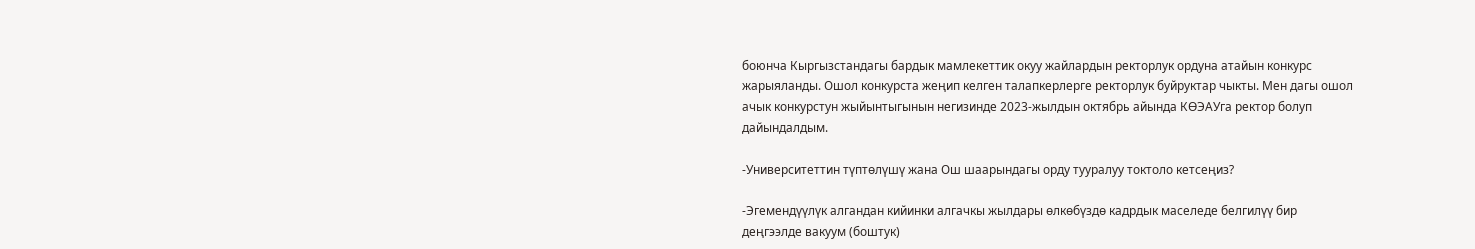боюнча Кыргызстандагы бардык мамлекеттик окуу жайлардын ректорлук ордуна атайын конкурс жарыяланды. Ошол конкурста жеңип келген талапкерлерге ректорлук буйруктар чыкты. Мен дагы ошол ачык конкурстун жыйынтыгынын негизинде 2023-жылдын октябрь айында КӨЭАУга ректор болуп дайындалдым.

-Университеттин түптөлүшү жана Ош шаарындагы орду тууралуу токтоло кетсеңиз?

-Эгемендүүлүк алгандан кийинки алгачкы жылдары өлкөбүздө кадрдык маселеде белгилүү бир деңгээлде вакуум (боштук)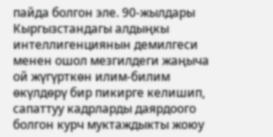пайда болгон эле. 90-жылдары Кыргызстандагы алдыңкы интеллигенциянын демилгеси менен ошол мезгилдеги жаңыча ой жүгүрткөн илим-билим өкүлдөрү бир пикирге келишип, сапаттуу кадрларды даярдоого болгон курч муктаждыкты жоюу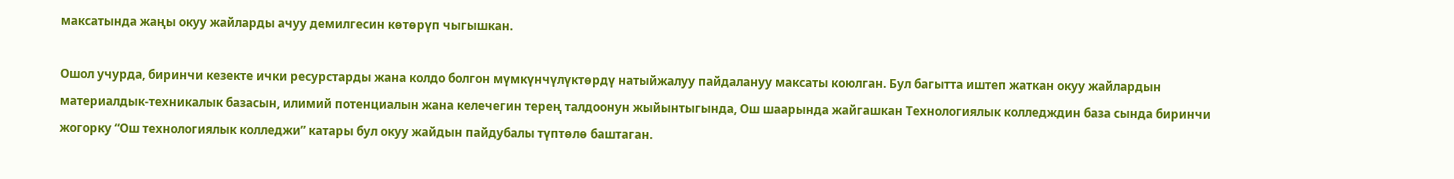максатында жаңы окуу жайларды ачуу демилгесин көтөрүп чыгышкан.

Ошол учурда, биринчи кезекте ички ресурстарды жана колдо болгон мүмкүнчүлүктөрдү натыйжалуу пайдалануу максаты коюлган. Бул багытта иштеп жаткан окуу жайлардын материалдык-техникалык базасын, илимий потенциалын жана келечегин терең талдоонун жыйынтыгында, Ош шаарында жайгашкан Технологиялык колледждин база сында биринчи жогорку “Ош технологиялык колледжи” катары бул окуу жайдын пайдубалы түптөлө баштаган.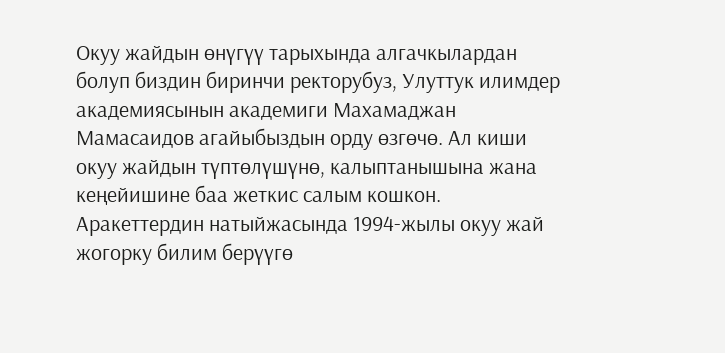Окуу жайдын өнүгүү тарыхында алгачкылардан болуп биздин биринчи ректорубуз, Улуттук илимдер академиясынын академиги Махамаджан Мамасаидов агайыбыздын орду өзгөчө. Ал киши окуу жайдын түптөлүшүнө, калыптанышына жана кеңейишине баа жеткис салым кошкон. Аракеттердин натыйжасында 1994-жылы окуу жай жогорку билим берүүгө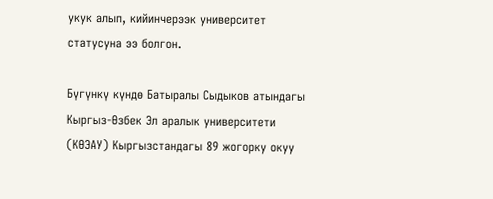укук алып, кийинчерээк университет статусуна ээ болгон.

Бүгүнкү күндө Батыралы Сыдыков атындагы Кыргыз-Өзбек Эл аралык университети (КӨЭАУ) Кыргызстандагы 89 жогорку окуу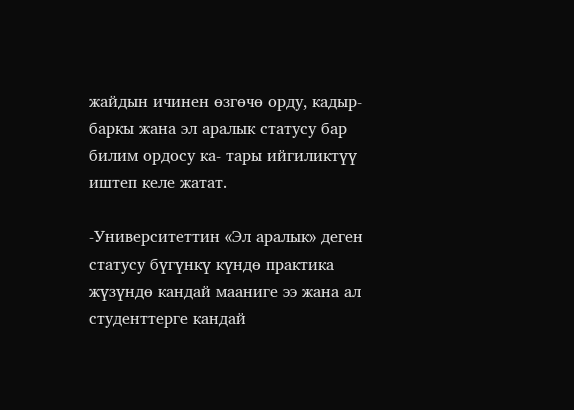жайдын ичинен өзгөчө орду, кадыр-баркы жана эл аралык статусу бар билим ордосу ка- тары ийгиликтүү иштеп келе жатат.

-Университеттин «Эл аралык» деген статусу бүгүнкү күндө практика жүзүндө кандай мааниге ээ жана ал студенттерге кандай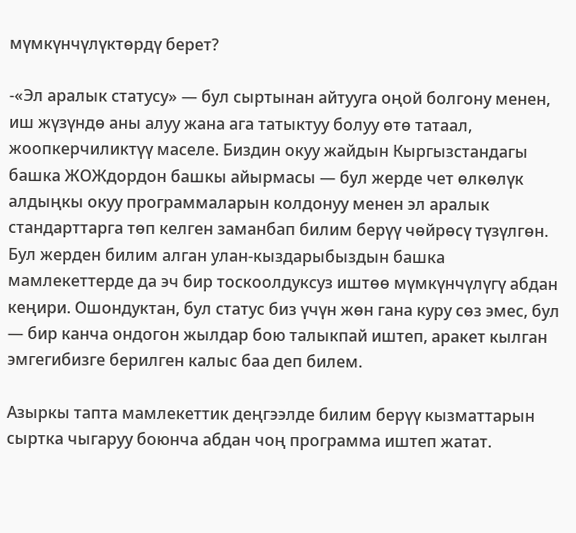мүмкүнчүлүктөрдү берет?

-«Эл аралык статусу» — бул сыртынан айтууга оңой болгону менен, иш жүзүндө аны алуу жана ага татыктуу болуу өтө татаал, жоопкерчиликтүү маселе. Биздин окуу жайдын Кыргызстандагы башка ЖОЖдордон башкы айырмасы — бул жерде чет өлкөлүк алдыңкы окуу программаларын колдонуу менен эл аралык стандарттарга төп келген заманбап билим берүү чөйрөсү түзүлгөн. Бул жерден билим алган улан-кыздарыбыздын башка мамлекеттерде да эч бир тоскоолдуксуз иштөө мүмкүнчүлүгү абдан кеңири. Ошондуктан, бул статус биз үчүн жөн гана куру сөз эмес, бул — бир канча ондогон жылдар бою талыкпай иштеп, аракет кылган эмгегибизге берилген калыс баа деп билем.

Азыркы тапта мамлекеттик деңгээлде билим берүү кызматтарын сыртка чыгаруу боюнча абдан чоң программа иштеп жатат.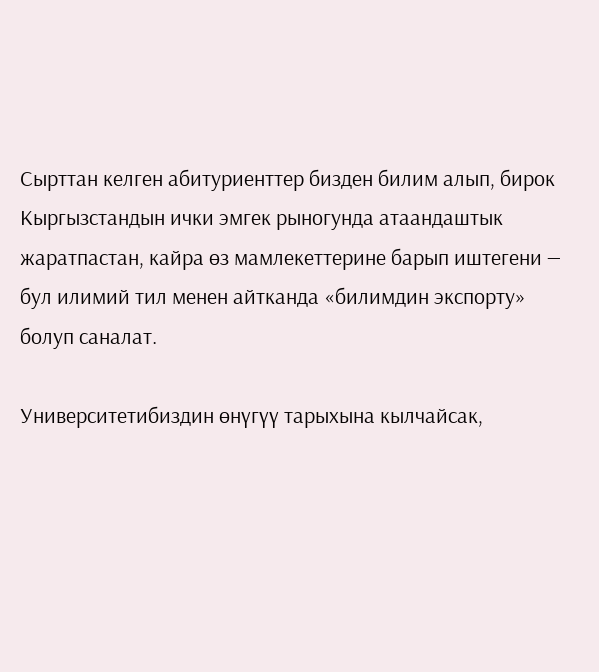Сырттан келген абитуриенттер бизден билим алып, бирок Кыргызстандын ички эмгек рыногунда атаандаштык жаратпастан, кайра өз мамлекеттерине барып иштегени — бул илимий тил менен айтканда «билимдин экспорту» болуп саналат.

Университетибиздин өнүгүү тарыхына кылчайсак,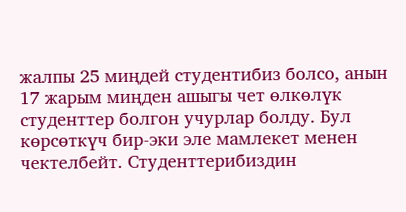жалпы 25 миңдей студентибиз болсо, анын 17 жарым миңден ашыгы чет өлкөлүк студенттер болгон учурлар болду. Бул көрсөткүч бир-эки эле мамлекет менен чектелбейт. Студенттерибиздин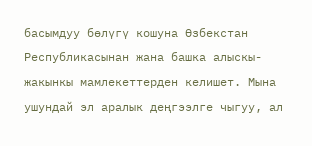басымдуу бөлүгү кошуна Өзбекстан Республикасынан жана башка алыскы-жакынкы мамлекеттерден келишет. Мына ушундай эл аралык деңгээлге чыгуу, ал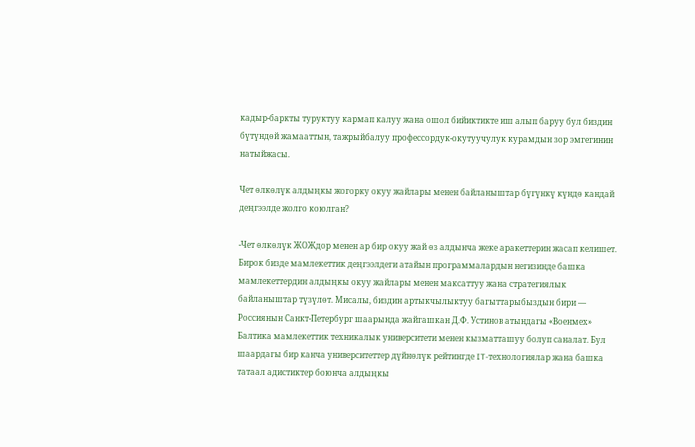кадыр-баркты туруктуу кармап калуу жана ошол бийиктикте иш алып баруу бул биздин бүтүндөй жамааттын, тажрыйбалуу профессордук-окутуучулук курамдын зор эмгегинин натыйжасы.

Чет өлкөлүк алдыңкы жогорку окуу жайлары менен байланыштар бүгүнкү күндө кандай деңгээлде жолго коюлган?

-Чет өлкөлүк ЖОЖдор менен ар бир окуу жай өз алдынча жеке аракеттерин жасап келишет. Бирок бизде мамлекеттик деңгээлдеги атайын программалардын негизинде башка мамлекеттердин алдыңкы окуу жайлары менен максаттуу жана стратегиялык байланыштар түзүлөт. Мисалы, биздин артыкчылыктуу багыттарыбыздын бири — Россиянын Санкт-Петербург шаарында жайгашкан Д.Ф. Устинов атындагы «Военмех» Балтика мамлекеттик техникалык университети менен кызматташуу болуп саналат. Бул шаардагы бир канча университеттер дүйнөлүк рейтингде IT-технологиялар жана башка татаал адистиктер боюнча алдыңкы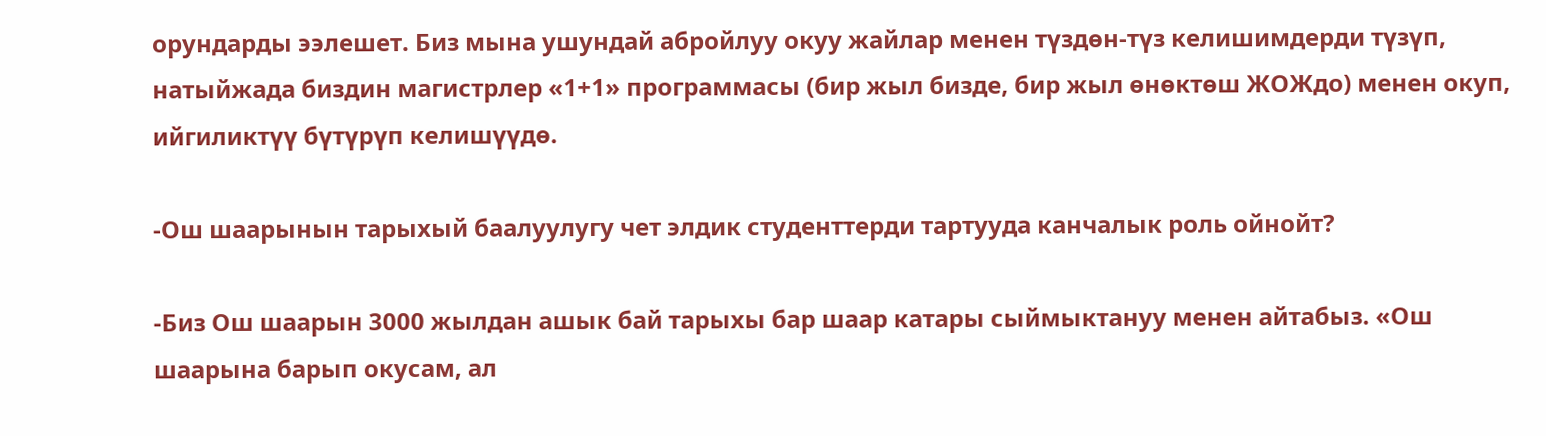орундарды ээлешет. Биз мына ушундай абройлуу окуу жайлар менен түздөн-түз келишимдерди түзүп, натыйжада биздин магистрлер «1+1» программасы (бир жыл бизде, бир жыл өнөктөш ЖОЖдо) менен окуп, ийгиликтүү бүтүрүп келишүүдө.

-Ош шаарынын тарыхый баалуулугу чет элдик студенттерди тартууда канчалык роль ойнойт?

-Биз Ош шаарын 3000 жылдан ашык бай тарыхы бар шаар катары сыймыктануу менен айтабыз. «Ош шаарына барып окусам, ал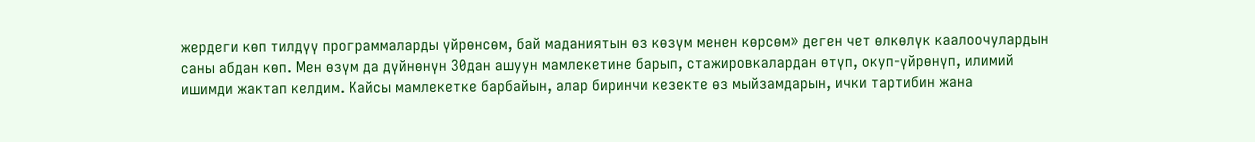жердеги көп тилдүү программаларды үйрөнсөм, бай маданиятын өз көзүм менен көрсөм» деген чет өлкөлүк каалоочулардын саны абдан көп. Мен өзүм да дүйнөнүн 30дан ашуун мамлекетине барып, стажировкалардан өтүп, окуп-үйрөнүп, илимий ишимди жактап келдим. Кайсы мамлекетке барбайын, алар биринчи кезекте өз мыйзамдарын, ички тартибин жана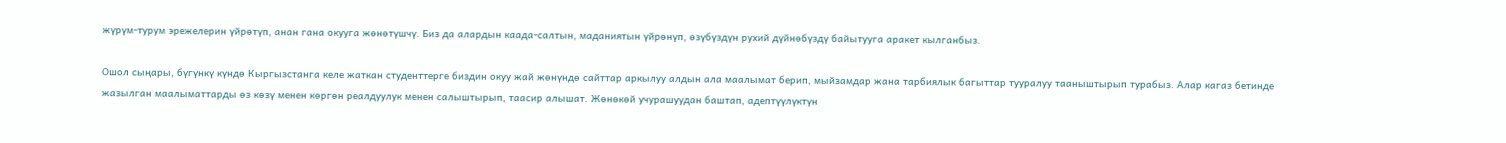жүрүм-турум эрежелерин үйрөтүп, анан гана окууга жөнөтүшчү. Биз да алардын каада-салтын, маданиятын үйрөнүп, өзүбүздүн рухий дүйнөбүздү байытууга аракет кылганбыз.

Ошол сыңары, бүгүнкү күндө Кыргызстанга келе жаткан студенттерге биздин окуу жай жөнүндө сайттар аркылуу алдын ала маалымат берип, мыйзамдар жана тарбиялык багыттар тууралуу тааныштырып турабыз. Алар кагаз бетинде жазылган маалыматтарды өз көзү менен көргөн реалдуулук менен салыштырып, таасир алышат. Жөнөкөй учурашуудан баштап, адептүүлүктүн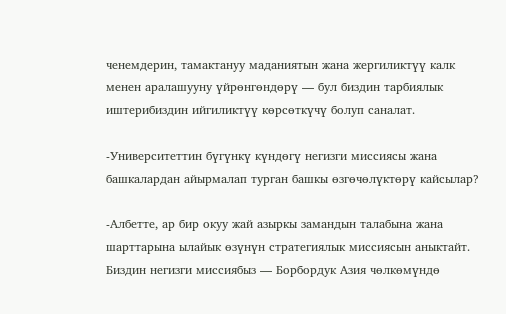ченемдерин, тамактануу маданиятын жана жергиликтүү калк менен аралашууну үйрөнгөндөрү — бул биздин тарбиялык иштерибиздин ийгиликтүү көрсөткүчү болуп саналат.

-Университеттин бүгүнкү күндөгү негизги миссиясы жана башкалардан айырмалап турган башкы өзгөчөлүктөрү кайсылар?

-Албетте, ар бир окуу жай азыркы замандын талабына жана шарттарына ылайык өзүнүн стратегиялык миссиясын аныктайт. Биздин негизги миссиябыз — Борбордук Азия чөлкөмүндө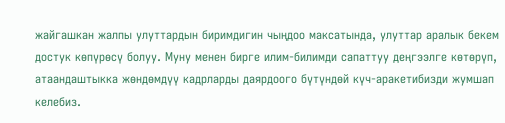жайгашкан жалпы улуттардын биримдигин чыңдоо максатында, улуттар аралык бекем достук көпүрөсү болуу. Муну менен бирге илим-билимди сапаттуу деңгээлге көтөрүп, атаандаштыкка жөндөмдүү кадрларды даярдоого бүтүндөй күч-аракетибизди жумшап келебиз.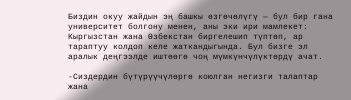Биздин окуу жайдын эң башкы өзгөчөлүгү — бул бир гана университет болгону менен, аны эки ири мамлекет: Кыргызстан жана Өзбекстан биргелешип түптөп, ар тараптуу колдоп келе жаткандыгында. Бул бизге эл аралык деңгээлде иштөөгө чоң мүмкүнчүлүктөрдү ачат.

-Сиздердин бүтүрүүчүлөргө коюлган негизги талаптар жана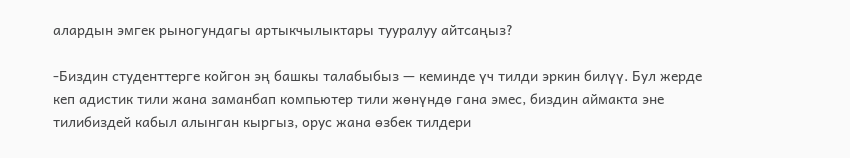алардын эмгек рыногундагы артыкчылыктары тууралуу айтсаңыз?

-Биздин студенттерге койгон эң башкы талабыбыз — кеминде үч тилди эркин билүү. Бул жерде кеп адистик тили жана заманбап компьютер тили жөнүндө гана эмес, биздин аймакта эне тилибиздей кабыл алынган кыргыз, орус жана өзбек тилдери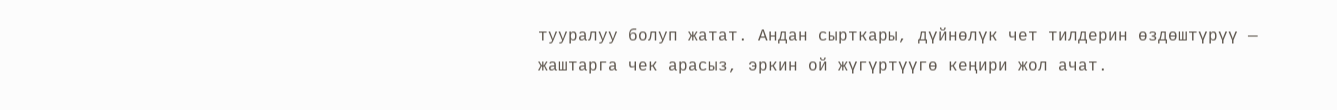тууралуу болуп жатат. Андан сырткары, дүйнөлүк чет тилдерин өздөштүрүү — жаштарга чек арасыз, эркин ой жүгүртүүгө кеңири жол ачат.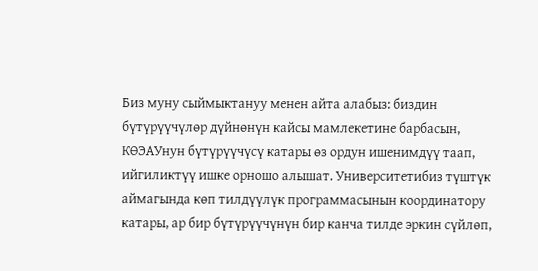Биз муну сыймыктануу менен айта алабыз: биздин бүтүрүүчүлөр дүйнөнүн кайсы мамлекетине барбасын, КӨЭАУнун бүтүрүүчүсү катары өз ордун ишенимдүү таап, ийгиликтүү ишке орношо алышат. Университетибиз түштүк аймагында көп тилдүүлүк программасынын координатору катары, ар бир бүтүрүүчүнүн бир канча тилде эркин сүйлөп,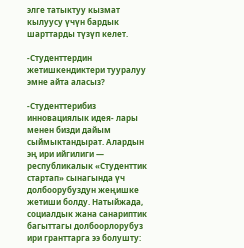элге татыктуу кызмат кылуусу үчүн бардык шарттарды түзүп келет.

-Студенттердин жетишкендиктери тууралуу эмне айта аласыз?

-Студенттерибиз инновациялык идея- лары менен бизди дайым сыймыктандырат. Алардын эң ири ийгилиги — республикалык «Студенттик стартап» сынагында үч долбоорубуздун жеңишке жетиши болду. Натыйжада, социалдык жана санариптик багыттагы долбоорлорубуз ири гранттарга ээ болушту: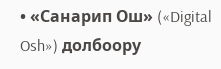• «Санарип Ош» («Digital Osh») долбоору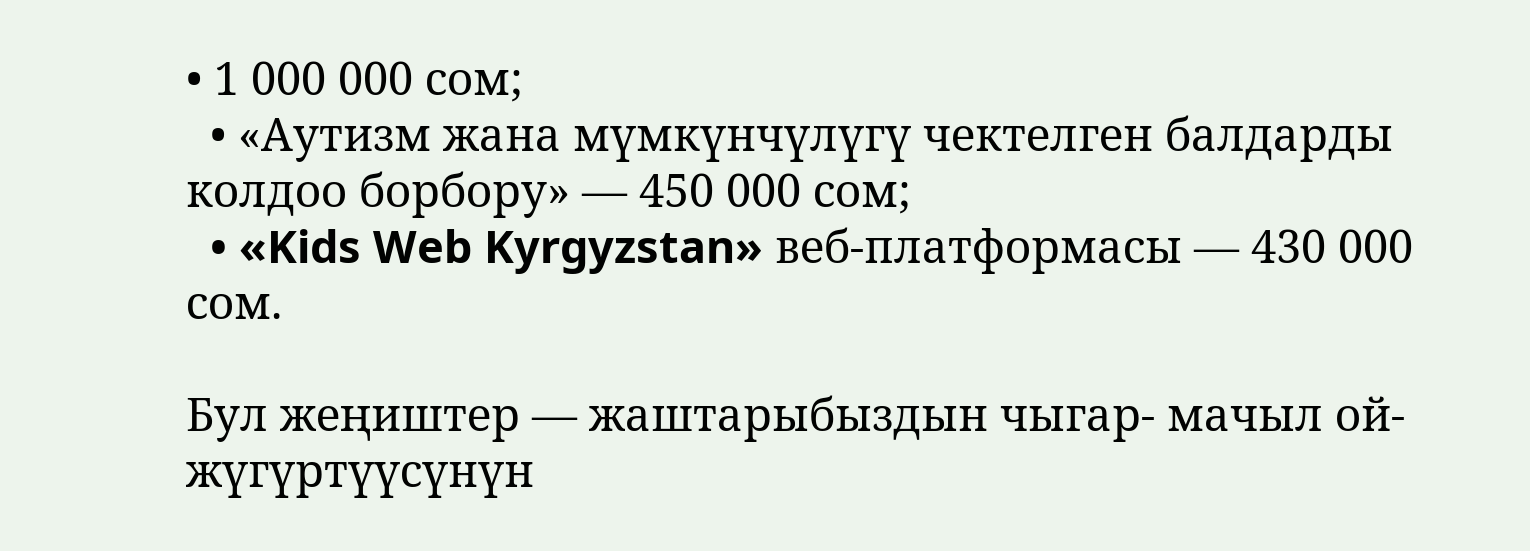• 1 000 000 сом;
  • «Аутизм жана мүмкүнчүлүгү чектелген балдарды колдоо борбору» — 450 000 сом;
  • «Kids Web Kyrgyzstan» веб-платформасы — 430 000 сом.

Бул жеңиштер — жаштарыбыздын чыгар- мачыл ой-жүгүртүүсүнүн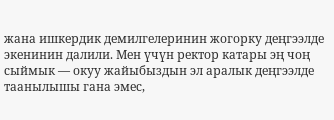жана ишкердик демилгелеринин жогорку деңгээлде экенинин далили. Мен үчүн ректор катары эң чоң сыймык — окуу жайыбыздын эл аралык деңгээлде таанылышы гана эмес,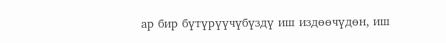ар бир бүтүрүүчүбүздү иш издөөчүдөн, иш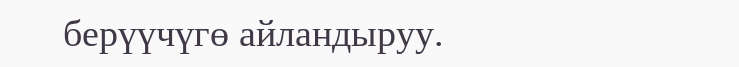берүүчүгө айландыруу.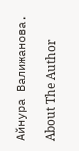Айнура Валижанова.

About The Author